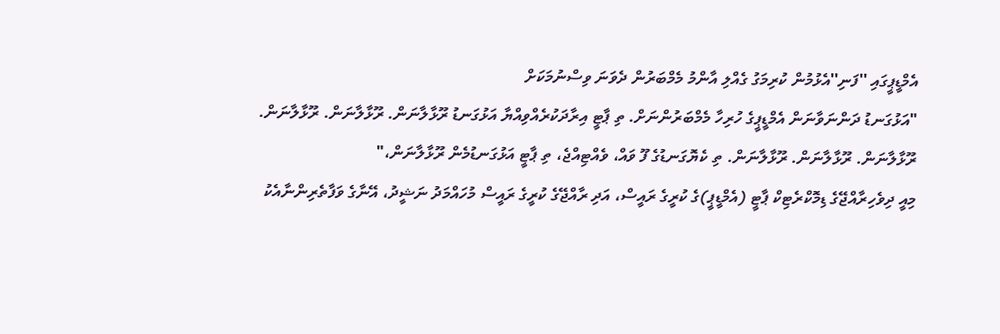އެމްޑީޕީގައި ''ފަނި''އެޅުމުން ކުރިމަގު ގެއްލި އާންމު މެމްބަރުން ދެވަނަ ވިސްނުމަކަށް
"އަޅުގަނޑު ދަންނަވާނަން އެމްޑީޕީގެ ހުރިހާ މެމްބަރުންނަށް. ތި ޕާޓީ އިރާދަކުރެއްވިއްޔާ އަޅުގަނޑު ރޫޅާލާނަން. ރޫޅާލާނަން. ރޫޅާލާނަން. ރޫޅާލާނަން. ރޫޅާލާނަން. ރޫޅާލާނަން. ތި ކެޔޮގަނޑުގެ ފޫ ވައް، ވެއްޓިއްޖެ، ތި ޕާޓީ އަޅުގަނޑުމެން ރޫޅާލާނަން،"
މިއީ ދިވެހިރާއްޖޭގެ ޑިމޮކްރެޓިކް ޕާޓީ (އެމްޑީޕީ)ގެ ކުރީގެ ރައީސް، އަދި ރާއްޖޭގެ ކުރީގެ ރައީސް މުހައްމަދު ނަޝީދު، އޭނާގެ ވަފާތެރިންނާއެކު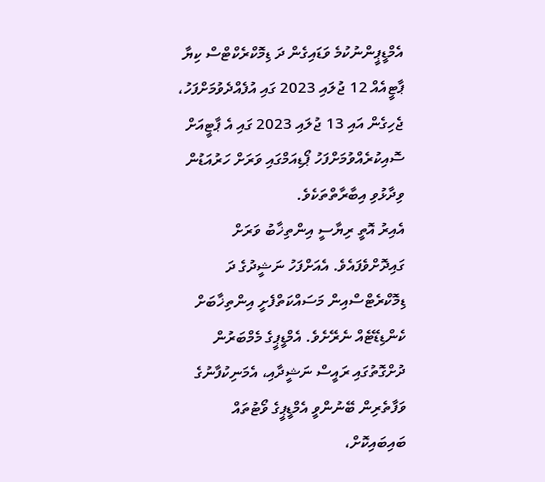އެމްޑީޕީންނުކުމެ ވަޑައިގެން ދަ ޑިމޮކްރެކްޓްސް ކިޔާ ޕާޓީއެއް 12 ޖުލައި 2023 ގައި އުފެއްދެވުމަށްފަހު، ޖެހިގެން އައި 13 ޖުލައި 2023 ގައި އެ ޕާޓީއަށް ސޮއިކުރެއްވުމަށްފަހު ޕޯޑިއަމްގައި ވަރަށް ހަރުއަޑުން ވިދާޅުވި އިބާރާތްތަކެވެ.
އެއިރު އޮތީ ރިޔާސީ އިންތިޚާބު ވަރަށް ގައިދޮށްވެފައެވެ. އެއަށްފަހު ނަޝީދުގެ ދަ ޑިމޮކްރެޓްސްއިން މަސައްކަތްފެށީ އިންތިޚާބަށް ކެންޑިޑޭޓެއް ނެރޭށެވެ. އެމްޑީޕީގެ މެމްބަރުން ދުށްގޮތުގައި ރައީސް ނަޝީދާއި، އެމަނިކުފާނުގެ ވަފާތެރިން ބޭނުންވީ އެމްޑީޕީގެ ވޯޓުތައް ބައިބައިކޮށް،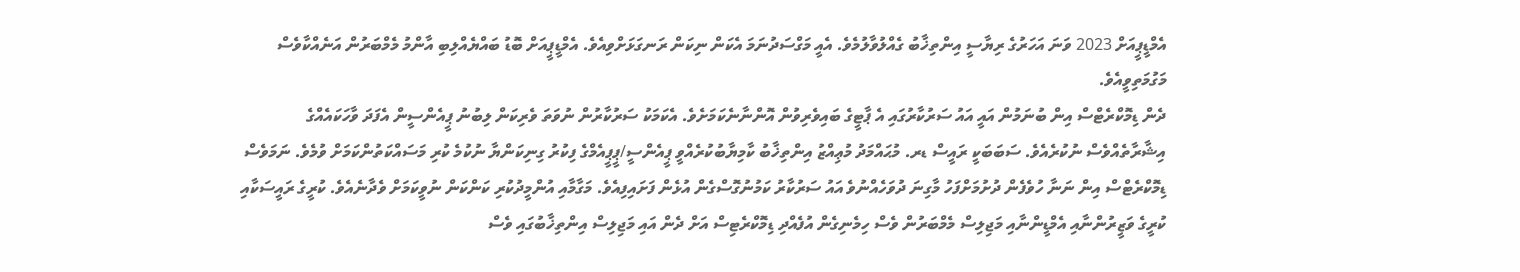އެމްޑީޕީއަށް 2023 ވަނަ އަހަރުގެ ރިޔާސީ އިންތިޚާބު ގެއްލުވާލުމެވެ. އެއީ މަގްސަދުނަމަ އެކަން ނިކަން ރަނގަޅަށްވިއެވެ. އެމްޑީޕީއަށް ބޮޑު ބައްޔެއްލިބި އާންމު މެމްބަރުން އަނެއްކާވެސް މަގުމަތިވީއެވެ.
ދެން ޑިމޮކްރެޓްސް އިން ބުނަމުން އައީ އައު ސަރުކާރުގައި އެ ޕާޓީގެ ބައިވެރިވުން އޮންނާނެކަމަށެވެ. އެކަމަކު ސަރުކާރުން ނުވަތަ ވެރިކަން ލިބުނު ޕީއެންސީން އެފަދަ ވާހަކައެއްގެ އިޝާރާތެއްވެސް ނުކުރެއެވެ. ސަބަބަކީ ރައީސް ޑރ. މުޙައްމަދު މުޢިއްޒު އިންތިޚާބު ކާމިޔާބުކުރެއްވީ ޕީއެންސީ/ޕީޕީއެމްގެ ފިކުރު ގިނިކަންޔާ ނުކުމެ ކުރި މަސައްކަތުންކަމަށް ވުމެވެ. ނަމަވެސް ޑިމޮކްރެޓްސް އިން ނަނާ ހުވެފެން ދުށުމަށްފަހު މާގިނަ ދުވަހެއްނުވެ އައު ސަރުކާރު ކަމުނުގޮސްގެން އުޅެން ފަށައިފިއެވެ. މަގާމާއި އުންމީދުކުރި ކަންކަން ނުވީކަމަށް ވެދާނެއެވެ. ކުރީގެ ރައީސަކާއި ކުރީގެ ވަޒީރުންނާއި އެމްޑީންނާއި މަޖިލިސް މެމްބަރުން ވެސް ހިމެނިގެން އުފެއްދި ޑިމޮކްރެޓިސް އަށް ދެން އައި މަޖިލިސް އިންތިޚާބުގައި ވެސް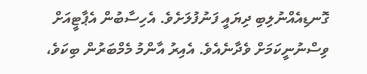ގޮނޑިއެއްނުލިބި ދިޔައީ ފަނުފުލަށެވެ. އެހިސާބުން އެޕާޓީއަށް ވިސްނުނީކަމަށް ވެދާނެއެވެ. އެއިރު އާންމު މެމްބަރުން ބިކަވެ،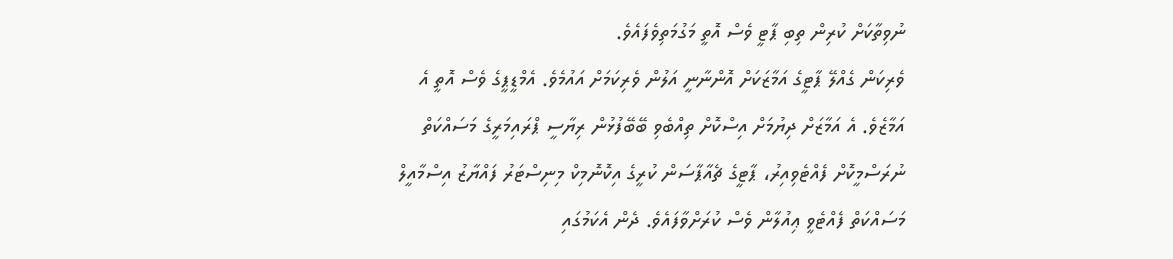ނުވިތާކަށް ކުރިން ތިބި ޕާޓީ ވެސް އޮތީ މަގުމަތިވެފައެވެ.
ވެރިކަން ގެއްލޭ ޕާޓީގެ އަމާޒަކަށް އޮންނާނީ އަލުން ވެރިކަމަށް އައުމެވެ. އެމްޑީޕީގެ ވެސް އޮތީ އެ އަމާޒެވެ. އެ އަމާޒަށް ދިޔުމަށް އިސްކޮށް ތިއްބެވި ބޭބޭފުޅުން ރިޔާސީ ޕްރައިމަރީގެ މަސައްކަތް ނުރަސްމީކޮށް ފެއްޓެވިއިރު، ޕާޓީގެ ޗެއާޕާސަން ކުރީގެ އިކޮނޮމިކް މިނިސްޓަރު ފައްޔާޒު އިސްމާއީލް މަސައްކަތް ފެއްޓެވީ ޢިއުލާން ވެސް ކުރަށްވާފައެވެ. ދެން އެކަމުގައި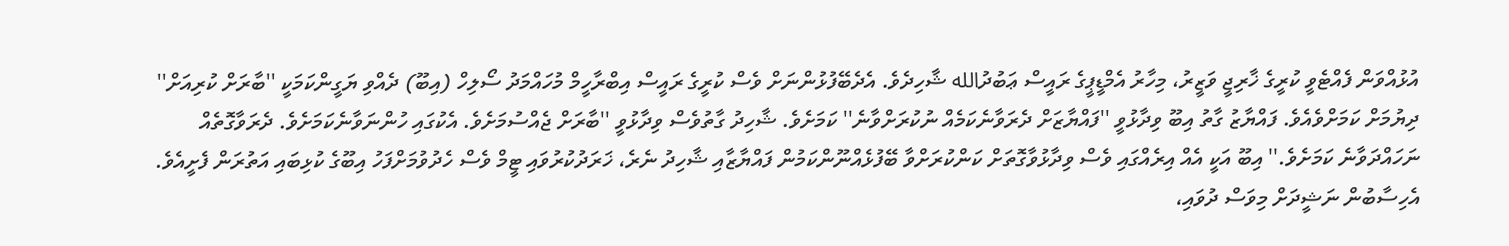އުޅުއްވަން ފެއްޓެވީ ކުރީގެ ޚާރިޖީ ވަޒީރު، މިހާރު އެމްޑީޕީގެ ރައީސް ޢަބުދުالله ޝާހިދެވެ. އެދެބޭފުޅުންނަށް ވެސް ކުރީގެ ރައީސް އިބްރާހީމް މުހައްމަދު ސޯލިހް (އިބޫ) ދެއްވި ޔަގީންކަމަކީ ''ބާރަށް ކުރިއަށް'' ދިޔުމަށް ކަމަށްވެއެވެ. ފައްޔާޒު ގާތު އިބޫ ވިދާޅުވީ ''ފައްޔާޒަށް ދެރަވާނެކަމެއް ނުކުރަށްވާނެ'' ކަމަށެވެ. ޝާހިދު ގާތުވެސް ވިދާޅުވީ ''ބާރަށް ޖެއްސުމަށެވެ. އެކުގައި ހުންނަވާނެކަމަށެވެ. ދެރަވާގޮތެއް ނަހައްދަވާނެ ކަމަށެވެ.'' އިބޫ އަކީ އެއް އިރެއްގައި ވެސް ވިދާޅުވާގޮތަށް ކަންކުރަށްވާ ބޭފުޅެއްނޫންކަމުން ފައްޔާޒާއި ޝާހިދު ނެރެ، ޚަރަދުކުރުވައި ޓީމް ވެސް ހެދުވުމަށްފަހު އިބޫގެ ކުޅިބައި އަތުރަން ފެށީއެވެ. އެހިސާބުން ނަޝީދަށް މިވަސް ދުވައި،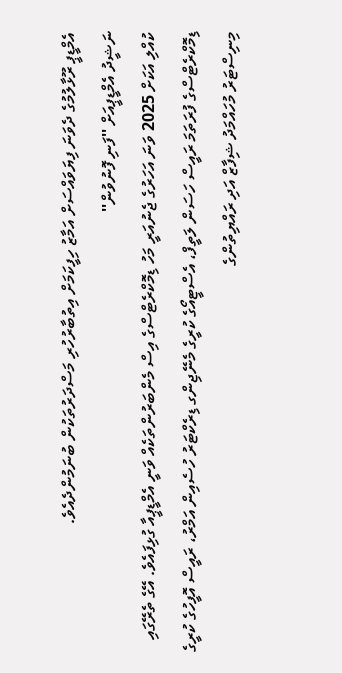އެމްޑީޕީ ރޫޅާލުމުގެ ދެވަނަ ފިޔަވައްސަށް އަމާޒު ހިފީކަމަށް އިތުބާރުހުރި މަސްދަރުތަކުން ބުނަމުންދެއެވެ.
ނަޝީދު އެމްޑީޕީއަށް ''ފަނި ފޮނުވުން''
ކުއްލި އަކަށް 2025 ވަނަ އަހަރުގެ ޖެނުއަރީ މަހު ޑިމޮކްރެޓްސްގެ އިސް މެންބަރުންތަކެއް ވަނީ އެމްޑީޕީއާ ގުޅިފައެވެ. އޭގެ ތެރޭގައި ޑިމޮކްރެޓްސްގެ ފުރަތަމަ ރައީސް ހަސަން ލަތީފް، އެސްޓީއޯގެ ކުރީގެ މެނޭޖިންގ ޑިރެކްޓަރު ހުސެއިން އަމްރު، ރައީސް އޮފީހުގެ ކުރީގެ މިނިސްޓަރު މުހައްމަދު ޝިފާޒް އަދި ރައްޔިތުންގެ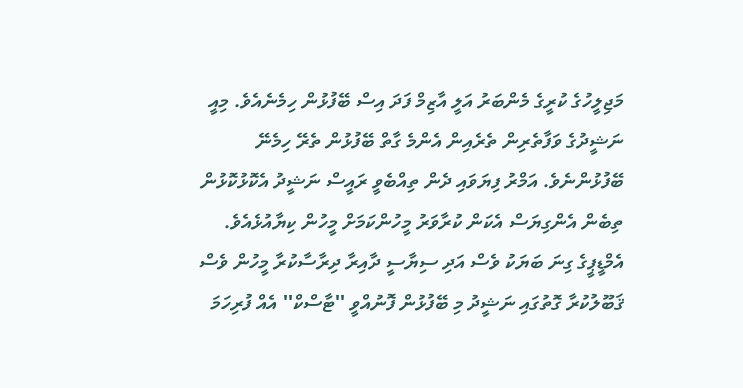މަޖިލީހުގެ ކުރީގެ މެންބަރު އަލީ އާޒިމް ފަދަ އިސް ބޭފުޅުން ހިމެނެއެވެ. މިއީ ނަޝީދުގެ ވަފާތެރިން ތެރެއިން އެންމެ ގާތް ބޭފުޅުން ތެރޭ ހިމެނޭ ބޭފުޅުންނެވެ. އަމްރު ފިޔަވައި ދެން ތިއްބެވީ ރައީސް ނަޝީދު އެކޮޅުކޮޅުން ތިބެން އެންގިޔަސް އެކަން ކުރާވަރު މީހުންކަމަށް މީހުން ކިޔާއުޅެއެވެ. އެމްޑީޕީގެ ގިނަ ބަޔަކު ވެސް އަދި ސިޔާސީ ދާއިރާ ދިރާސާކުރާ މީހުން ވެސް ޤަބޫލުކުރާ ގޮތުގައި ނަޝީދު މި ބޭފުޅުން ފޮނުއްވީ ''ޓާސްކް'' އެއް ފުރިހަމަ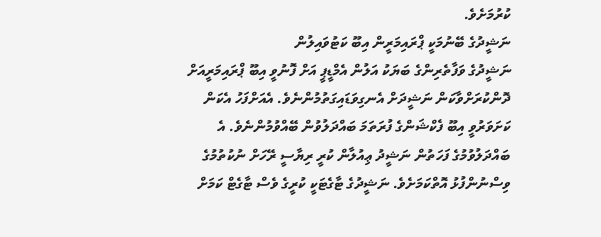ކުރުމަށެވެ.
ނަޝީދުގެ ބޭނުމަކީ ޕްރައިމަރީން އިބޫ ކަޓުވައިލުން
ނަޝީދުގެ ވަފާތެރިންގެ ބަޔަކު އަލުން އެމްޑީޕީ އަށް ފޮނުވީ އިބޫ ޕްރައިމަރީއަށް ދޮންކުރަށްވާކަން ނަޝީދަށް އެނގިވަޑައިގަތުމުންނެވެ. އެއަށްފަހު އެކަން ކަށަވަރުވީ އިބޫ ފެކްޝަންގެ ފުރަތަމަ ބައްދަލުވުން ބޭއްވުމުންނެވެ. އެ ބައްދަލުވުމުގެ ފަހަތުން ނަޝީދު ޢިއުލާން ކުރީ ރިޔާސީ ރޭހަށް ނުކުތުމުގެ ވިސްނުންފުޅު އޮތްކަމަށެވެ. ނަޝީދުގެ ޓާގެޓަކީ ކުރީގެ ވެސް ޓާގެޓް ކަމަށް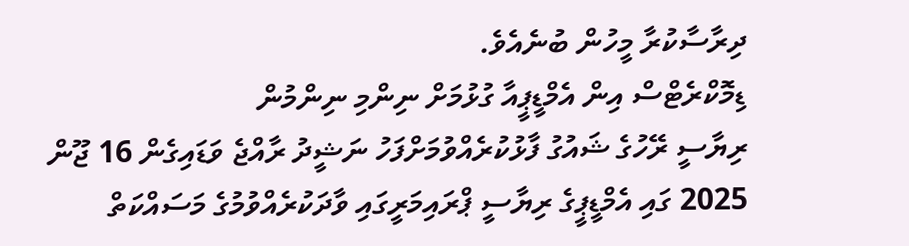ދިރާސާކުރާ މީހުން ބުނެއެވެ.
ޑިމޮކްރެޓްސް އިން އެމްޑީޕީއާ ގުޅުމަށް ނިންމި ނިންމުން
ރިޔާސީ ރޭހުގެ ޝައުގު ފާޅުކުރެއްވުމަށްފަހު ނަޝީދު ރާއްޖެ ވަޑައިގެން 16 ޖޫން 2025 ގައި އެމްޑީޕީގެ ރިޔާސީ ޕްރައިމަރީގައި ވާދަކުރެއްވުމުގެ މަސައްކަތް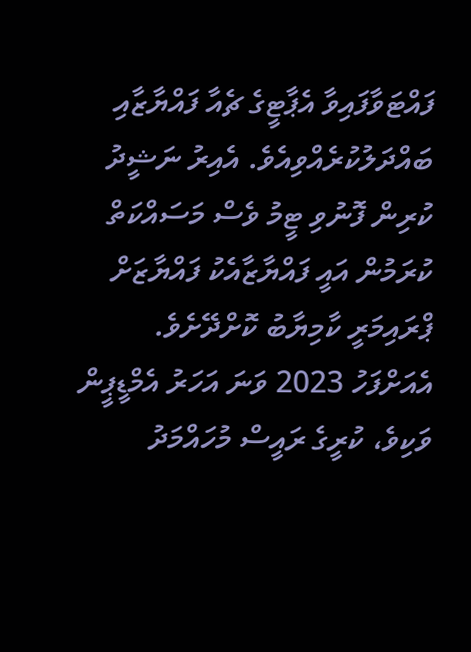ފައްޓަވާފައިވާ އެޕާޓީގެ ޗެއާ ފައްޔާޒާއި ބައްދަލުކުރެއްވިއެވެ. އެއިރު ނަޝީދު ކުރިން ފޮނުވި ޓީމު ވެސް މަސައްކަތް ކުރަމުން އައީ ފައްޔާޒާއެކު ފައްޔާޒަށް ޕްރައިމަރީ ކާމިޔާބު ކޮށްދޭށެވެ.
އެއަށްފަހު 2023 ވަނަ އަހަރު އެމްޑީޕީން ވަކިވެ، ކުރީގެ ރައީސް މުހައްމަދު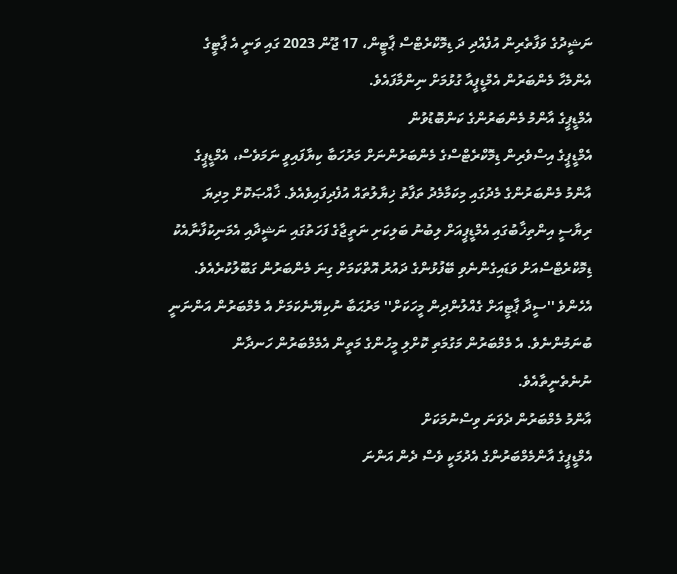ނަޝީދުގެ ވަފާތެރިން އުފެއްދި ދަ ޑިމޮކްރެޓްސް ޕާޓީން، 17 ޖޫން 2023 ގައި ވަނީ އެ ޕާޓީގެ އެންމެހާ މެންބަރުން އެމްޑީޕީއާ ގުޅުމަށް ނިންމާފައެވެ.
އެމްޑީޕީގެ އާންމު މެންބަރުންގެ ކަންބޮޑުވުން
އެމްޑީޕީގެ އިސްވެރިން ޑިމޮކްރެޓްސްގެ މެންބަރުންނަށް މަރުހަބާ ކިޔާފައިވީ ނަމަވެސް، އެމްޑީޕީގެ އާންމު މެންބަރުންގެ މެދުގައި މިކަމާމެދު ތަފާތު ޚިޔާލުތައް އުފެދިފައިވެއެވެ. ޚާއްޞަކޮށް މިދިޔަ ރިޔާސީ އިންތިޚާބުގައި އެމްޑީޕީއަށް ލިބުނު ބަލިކަށި ނަތީޖާގެ ފަހަތުގައި ނަޝީދާއި އެމަނިކުފާނާއެކު ޑިމޮކްރެޓްސްއަށް ވަޑައިގެންނެވި ބޭފުޅުންގެ ދައުރު އޮތްކަމަށް ގިނަ މެންބަރުން ގަބޫލުކުރެއެވެ. އެހެންވެ ''ސީދާ ޕާޓީއަށް ގެއްލުންދިން މީހަކަށް'' މަރުޙަބާ ނުކިޔޭނެކަމަށް އެ މެމްބަރުން އަންނަނީ ބުނަމުންނެވެ. އެ މެމްބަރުން މަގުމަތި ކޮށްލި މީހުންގެ މަތީން އެމެމްބަރުން ހަނދާން ނުނެތެނީތާއެވެ.
އާންމު މެމްބަރުން ދެވަނަ ވިސްނުމަކަށް
އެމްޑީޕީގެ އާންމެމްބަރުންގެ އެދުމަކީ ވެސް ދެން އަންނަ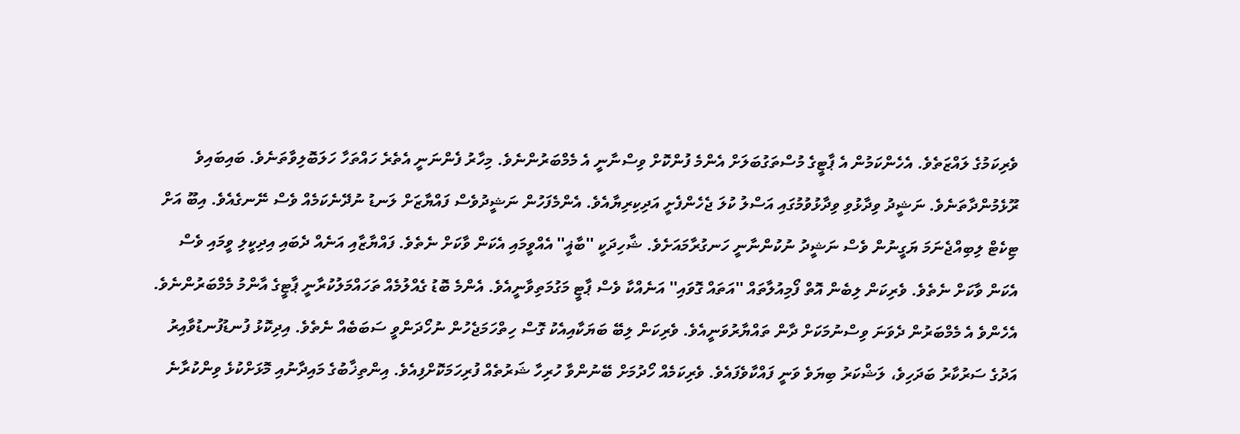ވެރިކަމުގެ ލައްޒަތެވެ. އެހެންކަމުން އެ ޕާޓީގެ މުސްތަގުބަލަށް އެންމެ ފުންކޮށް ވިސްނާނީ އެ މެމްބަރުންނެވެ. މިހާރު ފެންނަނީ އެތެރެ ހައްތަހާ ހަލަބޮލިވާތަނެވެ. ބައިބައިވެ ރޫޅެމުންދާތަނެވެ. ނަޝީދު ވިދާޅުވި ވިދާޅުވުމުގައި އަސްލު ކުލަ ޖެހެންފެށީ އަދިކިރިޔާއެވެ. އެންމެފަހުން ނަޝީދުވެސް ފައްޔާޒަށް ލަނޑު ނުދޭނެކަމެއް ވެސް ނޭނގެއެވެ. އިބޫ އަށް ޓިކެޓް ލިބިއްޖެނަމަ ޔަގީނުން ވެސް ނަޝީދު ނުކުންނާނީ ހަނގުރާމައަށެވެ. ޝާހިދަކީ ''ބާޣީ'' އެއްވީމައި އެކަން ވާކަށް ނެތެވެ. ފައްޔާޒާއި އަނެއް ދެބައި އިދިކީލި ވީމައި ވެސް އެކަން ވާކަށް ނެތެވެ. ވެރިކަން ލިބެން އޮތް ފޯމިއުލާތައް ''އަތައް ގޮވައި'' އަނެއްކާ ވެސް ޕާޓީ މަގުމަތިވާނީއެވެ. އެންމެ ބޮޑު ގެއްލުމެއް ތަހައްމަލުކުރާނީ ޕާޓީގެ އާންމު މެމްބަރުންނެވެ. އެހެންވެ އެ މެމްބަރުން ދެވަނަ ވިސްނުމަކަށް ދާން ތައްޔާރުވަނީއެވެ. ވެރިކަން ލިބޭ ބަޔަކާއިއެކު ގޮސް ހިތްހަމަޖެހުން ނުހޯދަންވީ ސަބަބެއް ނެތެވެ. އިދިކޮޅު ފުނޑުފުނޑުވާއިރު އަދުގެ ސަރުކާރު ބަދަހިވެ، ލަޝްކަރު ބިޔަވެ ވަނީ ފައްކާވެފައެވެ. ވެރިކަމެއް ހޯދުމަށް ބޭނުންވާ ހުރިހާ ޝަރުތެއް ފުރިހަމަކޮށްފިއެވެ. އިންތިޚާބުގެ މައިދާނުއި މޮޅަށްކުޅެ ވިންކުރާނެ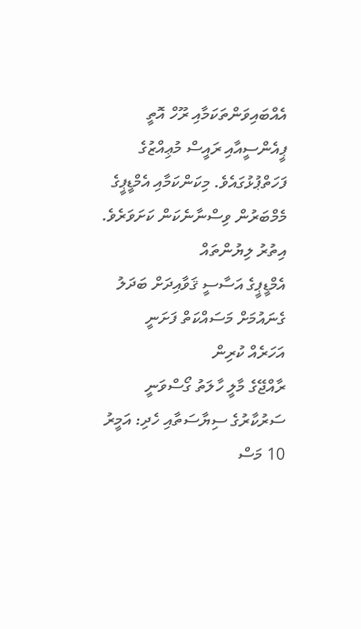އެއްބައިވަންތަކަމާއި ރޫހް އޮތީ ޕީއެންސީއާއި ރައީސް މުޢިއްޒުގެ ފަހަތްޕުޅުގައެވެ. މިކަންކަމާއި އެމްޑީޕީގެ މެމްބަރުން ވިސްނާނެކަން ކަށަވަރެވެ.
އިތުރު ލިޔުންތައް
އެމްޑީޕީގެ އަސާސީ ޤަވާއިދަށް ބަދަލު ގެނައުމަށް މަސައްކަތް ފަށަނީ
އަހަރެއް ކުރިން
ރާއްޖޭގެ މާލީ ހާލަތު ގޯސްވަނީ ސަރުކާރުގެ ސިޔާސަތާއި ހެދި: އަމީރު
10 މަސް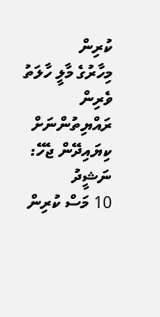ކުރިން
މިހާރުގެ މާލީ ހާލަތު ވެރިން ރައްޔިތުންނަށް ކިޔައިދޭން ޖެހޭ: ނަޝީދު
10 މަސް ކުރިން